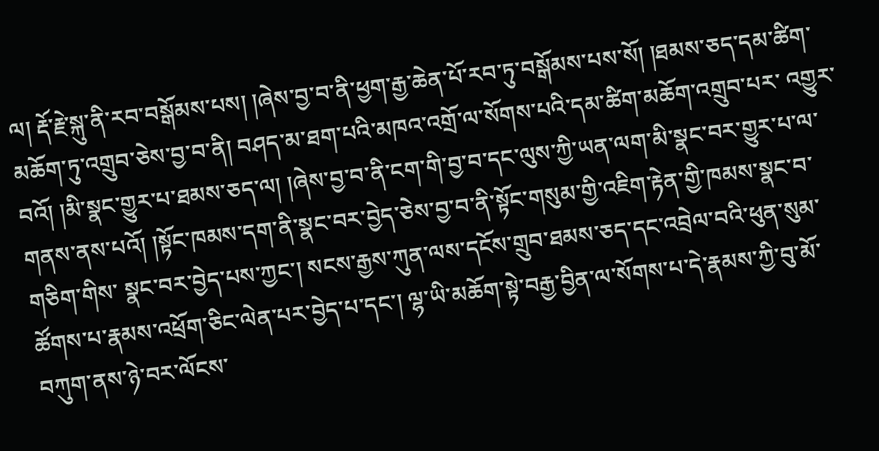ལ། རྡོ་རྗེ་སྐུ་ནི་རབ་བསྒོམས་པས། །ཞེས་བྱ་བ་ནི་ཕྱག་རྒྱ་ཆེན་པོ་རབ་ཏུ་བསྒོམས་པས་སོ། །ཐམས་ཅད་དམ་ཚིག་མཆོག་ཏུ་འགྲུབ་ཅེས་བྱ་བ་ནི། བཤད་མ་ཐག་པའི་མཁའ་འགྲོ་ལ་སོགས་པའི་དམ་ཚིག་མཆོག་འགྲུབ་པར་ འགྱུར་བའོ། །མི་སྣང་གྱུར་པ་ཐམས་ཅད་ལ། །ཞེས་བྱ་བ་ནི་ངག་གི་བྱ་བ་དང་ལུས་ཀྱི་ཡན་ལག་མི་སྣང་བར་གྱུར་པ་ལ་གནས་ནས་པའོ། །སྟོང་ཁམས་དག་ནི་སྣང་བར་བྱེད་ཅེས་བྱ་བ་ནི་སྟོང་གསུམ་གྱི་འཇིག་རྟེན་གྱི་ཁམས་སྣང་བ་གཅིག་གིས་ སྣང་བར་བྱེད་པས་ཀྱང་། སངས་རྒྱས་ཀུན་ལས་དངོས་གྲུབ་ཐམས་ཅད་དང་འབྲེལ་བའི་ཕུན་སུམ་ཚོགས་པ་རྣམས་འཕྲོག་ཅིང་ལེན་པར་བྱེད་པ་དང་། ལྷ་ཡི་མཆོག་སྟེ་བརྒྱ་བྱིན་ལ་སོགས་པ་དེ་རྣམས་ཀྱི་བུ་མོ་བཀུག་ནས་ཉེ་བར་ལོངས་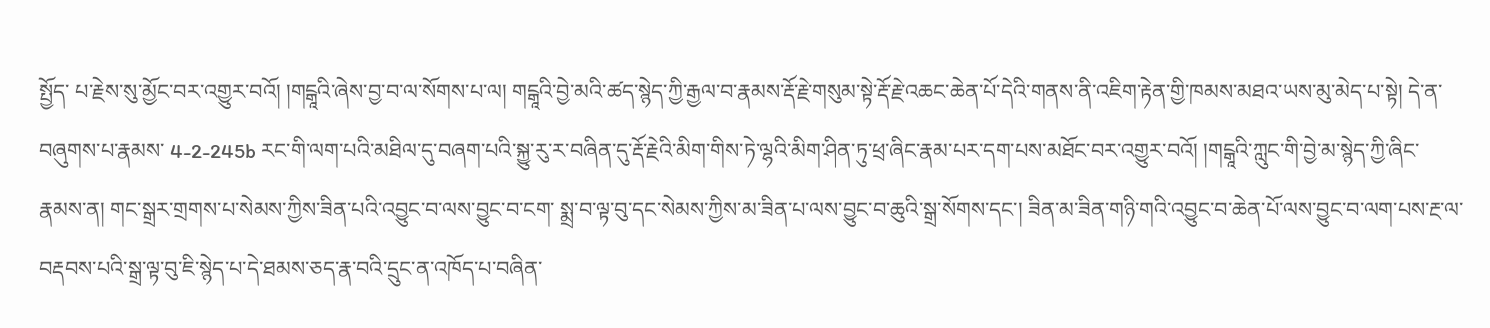སྤྱོད་ པ་རྗེས་སུ་མྱོང་བར་འགྱུར་བའོ། །གངྒཱའི་ཞེས་བྱ་བ་ལ་སོགས་པ་ལ། གངྒཱའི་བྱེ་མའི་ཚད་སྙེད་ཀྱི་རྒྱལ་བ་རྣམས་རྡོ་རྗེ་གསུམ་སྟེ་རྡོ་རྗེ་འཆང་ཆེན་པོ་དེའི་གནས་ནི་འཇིག་རྟེན་གྱི་ཁམས་མཐའ་ཡས་མུ་མེད་པ་སྟེ། དེ་ན་བཞུགས་པ་རྣམས་ 4-2-245b རང་གི་ལག་པའི་མཐིལ་དུ་བཞག་པའི་སྐྱུ་རུ་ར་བཞིན་དུ་རྡོ་རྗེའི་མིག་གིས་ཏེ་ལྷའི་མིག་ཤིན་ཏུ་ཕྲ་ཞིང་རྣམ་པར་དག་པས་མཐོང་བར་འགྱུར་བའོ། །གངྒཱའི་ཀླུང་གི་བྱེ་མ་སྙེད་ཀྱི་ཞིང་རྣམས་ན། གང་སྒྲར་གྲགས་པ་སེམས་ཀྱིས་ཟིན་པའི་འབྱུང་བ་ལས་བྱུང་བ་ངག་ སྨྲ་བ་ལྟ་བུ་དང་སེམས་ཀྱིས་མ་ཟིན་པ་ལས་བྱུང་བ་ཆུའི་སྒྲ་སོགས་དང་། ཟིན་མ་ཟིན་གཉི་གའི་འབྱུང་བ་ཆེན་པོ་ལས་བྱུང་བ་ལག་པས་རྔ་ལ་བརྡབས་པའི་སྒྲ་ལྟ་བུ་ཇི་སྙེད་པ་དེ་ཐམས་ཅད་རྣ་བའི་དྲུང་ན་འཁོད་པ་བཞིན་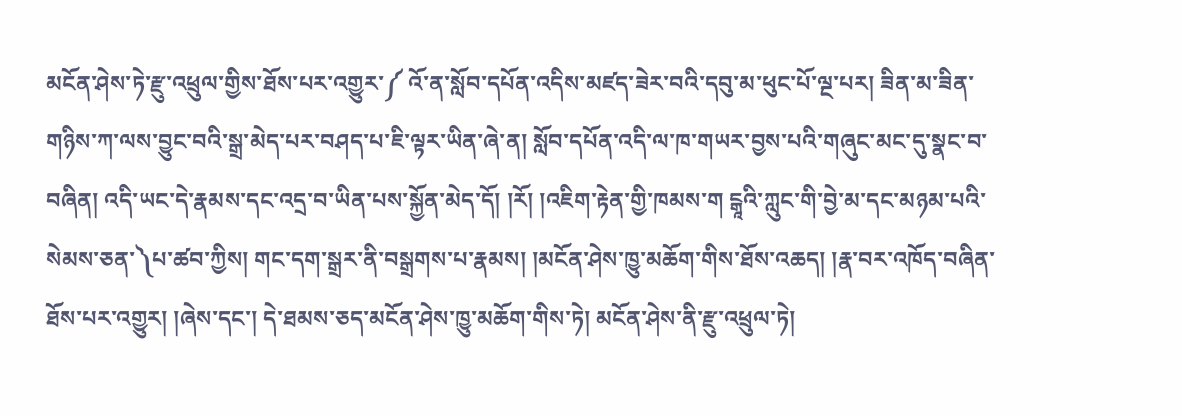མངོན་ཤེས་ཏེ་རྫུ་འཕྲུལ་གྱིས་ཐོས་པར་འགྱུར་༼ འོ་ན་སློབ་དཔོན་འདིས་མཛད་ཟེར་བའི་དབུ་མ་ཕུང་པོ་ལྔ་པར། ཟིན་མ་ཟིན་གཉིས་ཀ་ལས་བྱུང་བའི་སྒྲ་མེད་པར་བཤད་པ་ཇི་ལྟར་ཡིན་ཞེ་ན། སློབ་དཔོན་འདི་ལ་ཁ་གཡར་བྱས་པའི་གཞུང་མང་དུ་སྣང་བ་བཞིན། འདི་ཡང་དེ་རྣམས་དང་འདྲ་བ་ཡིན་པས་སྐྱོན་མེད་དོ། །རོ། །འཇིག་རྟེན་གྱི་ཁམས་ག ངྒཱའི་ཀླུང་གི་བྱེ་མ་དང་མཉམ་པའི་སེམས་ཅན་༽པ་ཚབ་ཀྱིས། གང་དག་སྒྲར་ནི་བསྒྲགས་པ་རྣམས། །མངོན་ཤེས་ཁྱུ་མཆོག་གིས་ཐོས་འཆད། །རྣ་བར་འཁོད་བཞིན་ཐོས་པར་འགྱུར། །ཞེས་དང་། དེ་ཐམས་ཅད་མངོན་ཤེས་ཁྱུ་མཆོག་གིས་ཏེ། མངོན་ཤེས་ནི་རྫུ་འཕྲུལ་ཏེ།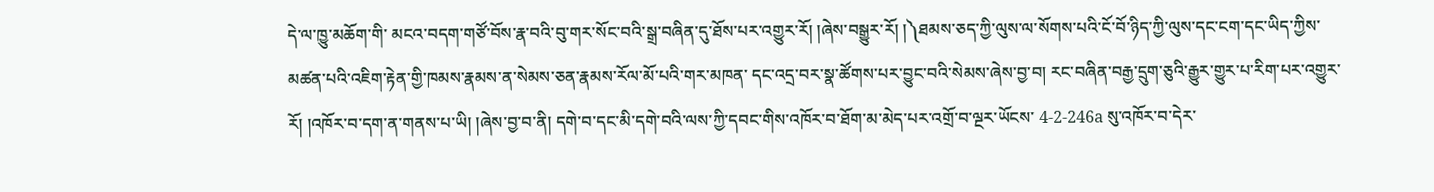དེ་ལ་ཁྱུ་མཆོག་གི་ མངའ་བདག་གཙོ་བོས་རྣ་བའི་བུ་གར་སོང་བའི་སྒྲ་བཞིན་དུ་ཐོས་པར་འགྱུར་རོ། །ཞེས་བསྒྱུར་རོ། །༽ཐམས་ཅད་ཀྱི་ལུས་ལ་སོགས་པའི་ངོ་བོ་ཉིད་ཀྱི་ལུས་དང་ངག་དང་ཡིད་ཀྱིས་མཚན་པའི་འཇིག་རྟེན་གྱི་ཁམས་རྣམས་ན་སེམས་ཅན་རྣམས་རོལ་མོ་པའི་གར་མཁན་ དང་འདྲ་བར་སྣ་ཚོགས་པར་བྱུང་བའི་སེམས་ཞེས་བྱ་བ། རང་བཞིན་བརྒྱ་དྲུག་ཅུའི་རྒྱུར་གྱུར་པ་རིག་པར་འགྱུར་རོ། །འཁོར་བ་དག་ན་གནས་པ་ཡི། །ཞེས་བྱ་བ་ནི། དགེ་བ་དང་མི་དགེ་བའི་ལས་ཀྱི་དབང་གིས་འཁོར་བ་ཐོག་མ་མེད་པར་འགྲོ་བ་ལྔར་ཡོངས་ 4-2-246a སུ་འཁོར་བ་དེར་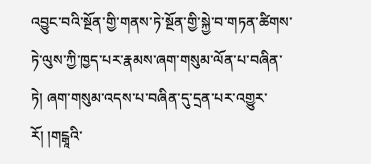འབྱུང་བའི་སྔོན་གྱི་གནས་ཏེ་སྔོན་གྱི་སྐྱེ་བ་གཏན་ཚིགས་ཏེ་ལུས་ཀྱི་ཁྱད་པར་རྣམས་ཞག་གསུམ་ལོན་པ་བཞིན་ཏེ། ཞག་གསུམ་འདས་པ་བཞིན་དུ་དྲན་པར་འགྱུར་རོ། །གངྒཱའི་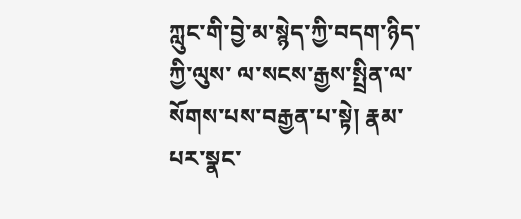ཀླུང་གི་བྱེ་མ་སྙེད་ཀྱི་བདག་ཉིད་ཀྱི་ལུས་ ལ་སངས་རྒྱས་སྤྲིན་ལ་སོགས་པས་བརྒྱན་པ་སྟེ། རྣམ་པར་སྣང་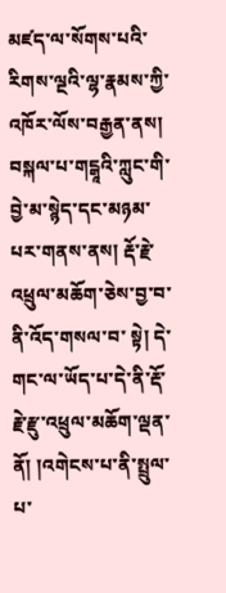མཛད་ལ་སོགས་པའི་རིགས་ལྔའི་ལྷ་རྣམས་ཀྱི་འཁོར་ལོས་བརྒྱན་ནས། བསྐལ་པ་གངྒཱའི་ཀླུང་གི་བྱེ་མ་སྙེད་དང་མཉམ་པར་གནས་ནས། རྡོ་རྗེ་འཕྲུལ་མཆོག་ཅེས་བྱ་བ་ནི་འོད་གསལ་བ་ སྟེ། དེ་གང་ལ་ཡོད་པ་དེ་ནི་རྡོ་རྗེ་རྫུ་འཕྲུལ་མཆོག་ལྡན་ནོ། །འགེངས་པ་ནི་སྤྲུལ་པ་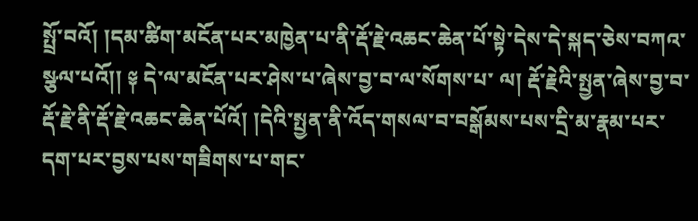སྤྲོ་བའོ། །དམ་ཚིག་མངོན་པར་མཁྱེན་པ་ནི་རྡོ་རྗེ་འཆང་ཆེན་པོ་སྟེ་དེས་དེ་སྐད་ཅེས་བཀའ་སྩལ་པའོ།། ༈ དེ་ལ་མངོན་པར་ཤེས་པ་ཞེས་བྱ་བ་ལ་སོགས་པ་ ལ། རྡོ་རྗེའི་སྤྱན་ཞེས་བྱ་བ་རྡོ་རྗེ་ནི་རྡོ་རྗེ་འཆང་ཆེན་པོའོ། །དེའི་སྤྱན་ནི་འོད་གསལ་བ་བསྒོམས་པས་དྲི་མ་རྣམ་པར་དག་པར་བྱས་པས་གཟིགས་པ་གང་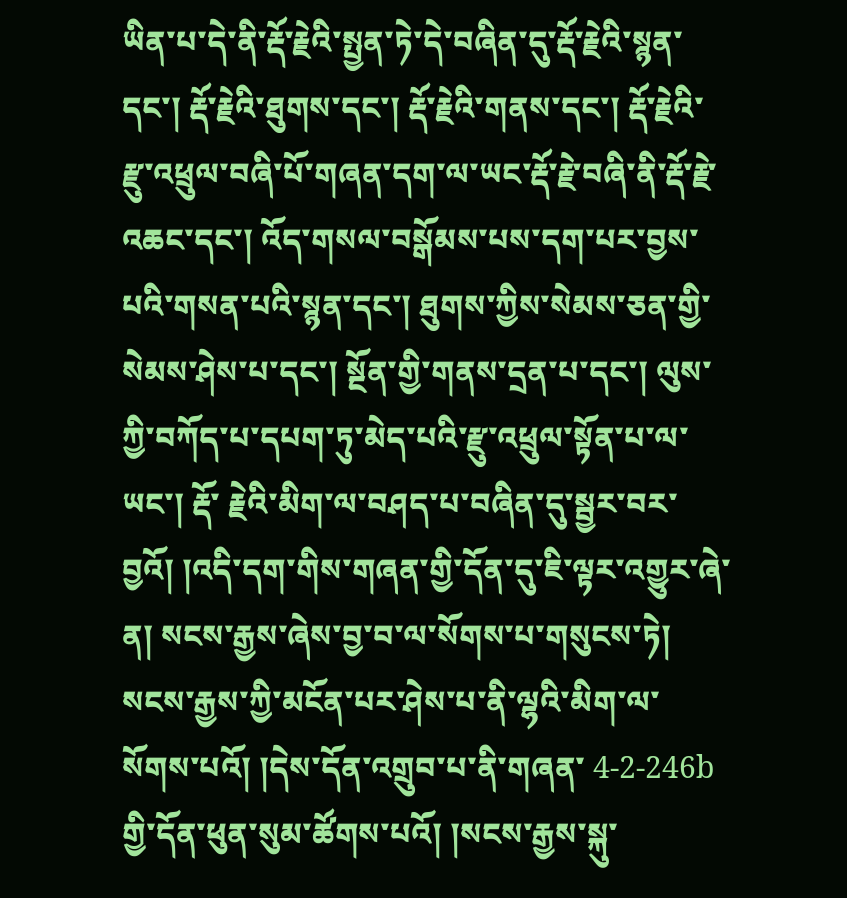ཡིན་པ་དེ་ནི་རྡོ་རྗེའི་སྤྱན་ཏེ་དེ་བཞིན་དུ་རྡོ་རྗེའི་སྙན་དང་། རྡོ་རྗེའི་ཐུགས་དང་། རྡོ་རྗེའི་གནས་དང་། རྡོ་རྗེའི་ རྫུ་འཕྲུལ་བཞི་པོ་གཞན་དག་ལ་ཡང་རྡོ་རྗེ་བཞི་ནི་རྡོ་རྗེ་འཆང་དང་། འོད་གསལ་བསྒོམས་པས་དག་པར་བྱས་པའི་གསན་པའི་སྙན་དང་། ཐུགས་ཀྱིས་སེམས་ཅན་གྱི་སེམས་ཤེས་པ་དང་། སྔོན་གྱི་གནས་དྲན་པ་དང་། ལུས་ཀྱི་བཀོད་པ་དཔག་ཏུ་མེད་པའི་རྫུ་འཕྲུལ་སྟོན་པ་ལ་ཡང་། རྡོ་ རྗེའི་མིག་ལ་བཤད་པ་བཞིན་དུ་སྦྱར་བར་བྱའོ། །འདི་དག་གིས་གཞན་གྱི་དོན་དུ་ཇི་ལྟར་འགྱུར་ཞེ་ན། སངས་རྒྱས་ཞེས་བྱ་བ་ལ་སོགས་པ་གསུངས་ཏེ། སངས་རྒྱས་ཀྱི་མངོན་པར་ཤེས་པ་ནི་ལྷའི་མིག་ལ་སོགས་པའོ། །དེས་དོན་འགྲུབ་པ་ནི་གཞན་ 4-2-246b གྱི་དོན་ཕུན་སུམ་ཚོགས་པའོ། །སངས་རྒྱས་སྐུ་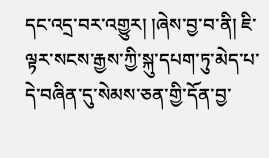དང་འདྲ་བར་འགྱུར། །ཞེས་བྱ་བ་ནི། ཇི་ལྟར་སངས་རྒྱས་ཀྱི་སྐུ་དཔག་ཏུ་མེད་པ་དེ་བཞིན་དུ་སེམས་ཅན་གྱི་དོན་བྱ་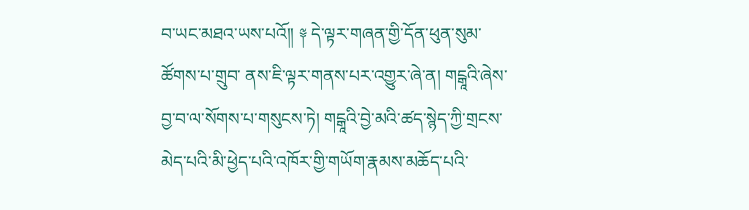བ་ཡང་མཐའ་ཡས་པའོ།། ༈ དེ་ལྟར་གཞན་གྱི་དོན་ཕུན་སུམ་ཚོགས་པ་གྲུབ་ ནས་ཇི་ལྟར་གནས་པར་འགྱུར་ཞེ་ན། གངྒཱའི་ཞེས་བྱ་བ་ལ་སོགས་པ་གསུངས་ཏེ། གངྒཱའི་བྱེ་མའི་ཚད་སྙེད་ཀྱི་གྲངས་མེད་པའི་མི་ཕྱེད་པའི་འཁོར་གྱི་གཡོག་རྣམས་མཆོད་པའི་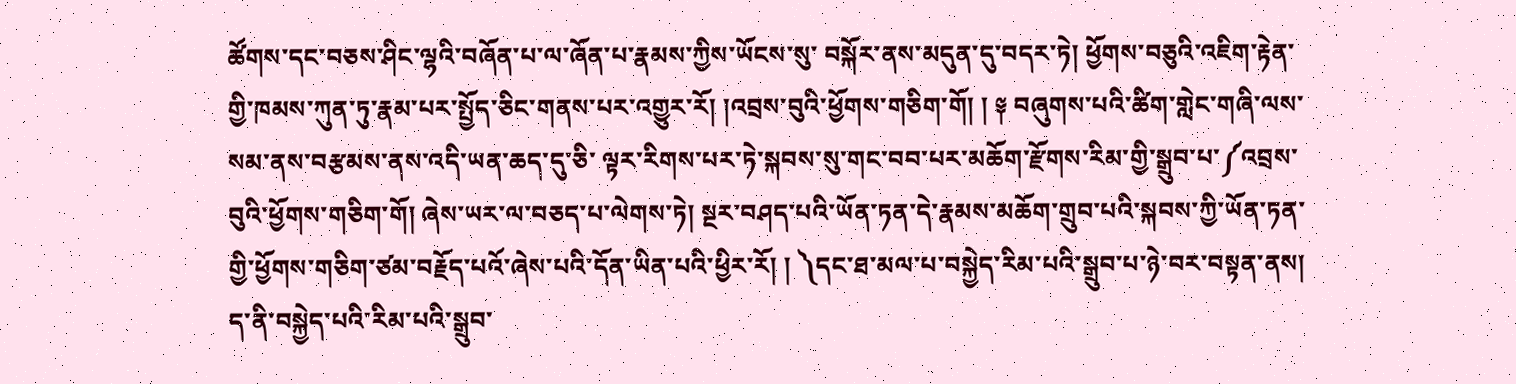ཚོགས་དང་བཅས་ཤིང་ལྷའི་བཞོན་པ་ལ་ཞོན་པ་རྣམས་ཀྱིས་ཡོངས་སུ་ བསྐོར་ནས་མདུན་དུ་བདར་ཏེ། ཕྱོགས་བཅུའི་འཇིག་རྟེན་གྱི་ཁམས་ཀུན་ཏུ་རྣམ་པར་སྤྱོད་ཅིང་གནས་པར་འགྱུར་རོ། །འབྲས་བུའི་ཕྱོགས་གཅིག་གོ། ། ༈ བཞུགས་པའི་ཚིག་གླེང་གཞི་ལས་སམ་ནས་བརྩམས་ནས་འདི་ཡན་ཆད་དུ་ཅི་ ལྟར་རིགས་པར་ཏེ་སྐབས་སུ་གང་བབ་པར་མཆོག་རྫོགས་རིམ་གྱི་སྒྲུབ་པ་༼འབྲས་བུའི་ཕྱོགས་གཅིག་གོ། ཞེས་ཡར་ལ་བཅད་པ་ལེགས་ཏེ། སྔར་བཤད་པའི་ཡོན་ཏན་དེ་རྣམས་མཆོག་གྲུབ་པའི་སྐབས་ཀྱི་ཡོན་ཏན་གྱི་ཕྱོགས་གཅིག་ཙམ་བརྗོད་པའོ་ཞེས་པའི་དོན་ཡིན་པའི་ཕྱིར་རོ། ། ༽དང་ཐ་མལ་པ་བསྐྱེད་རིམ་པའི་སྒྲུབ་པ་ཉེ་བར་བསྟན་ནས། ད་ནི་བསྐྱེད་པའི་རིམ་པའི་སྒྲུབ་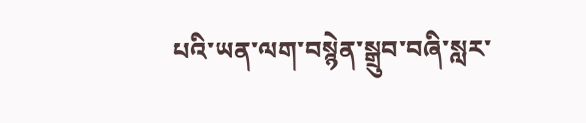པའི་ཡན་ལག་བསྙེན་སྒྲུབ་བཞི་སླར་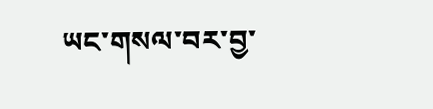ཡང་གསལ་བར་བྱ་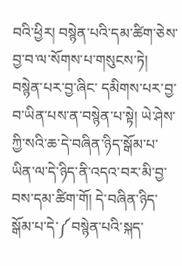བའི་ཕྱིར། བསྙེན་པའི་དམ་ཚིག་ཅེས་བྱ་བ་ལ་སོགས་པ་གསུངས་ཏེ། བསྙེན་པར་བྱ་ཞིང་ དམིགས་པར་བྱ་བ་ཡིན་པས་ན་བསྙེན་པ་སྟེ། ཡེ་ཤེས་ཀྱི་སའི་ཆ་དེ་བཞིན་ཉིད་སྒོམ་པ་ཡིན་ལ་དེ་ཉིད་ནི་འདའ་བར་མི་བྱ་བས་དམ་ཚིག་གོ། དེ་བཞིན་ཉིད་སྒོམ་པ་དེ་༼བསྙེན་པའི་སྐད་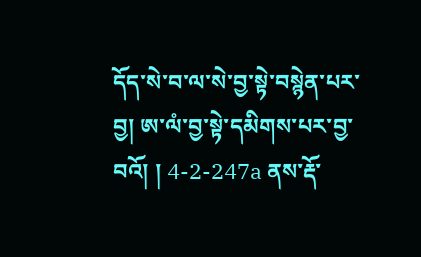དོད་སེ་བ་ལ་སེ་བྱ་སྟེ་བསྙེན་པར་བྱ། ཨ་ལཾ་བྱ་སྟེ་དམིགས་པར་བྱ་བའོ། ། 4-2-247a ནས་རྡོ་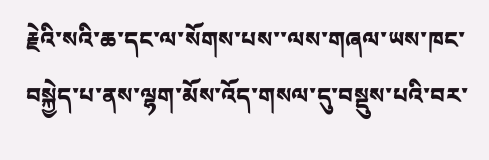རྗེའི་སའི་ཆ་དང་ལ་སོགས་པས་་ལས་གཞལ་ཡས་ཁང་བསྐྱེད་པ་ནས་ལྷག་མོས་འོད་གསལ་དུ་བསྡུས་པའི་བར་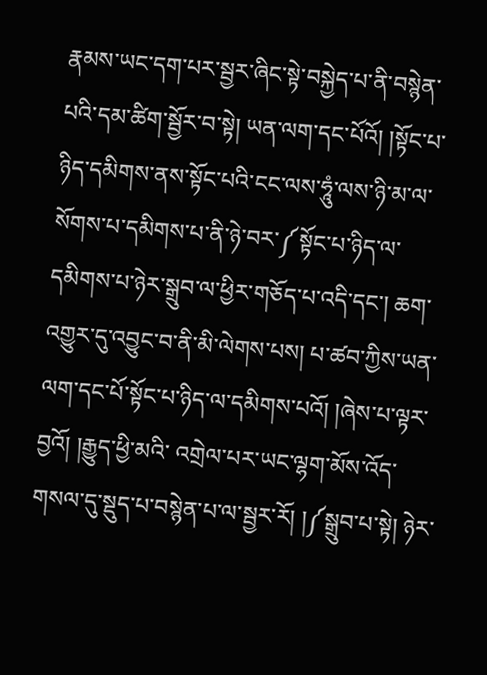རྣམས་ཡང་དག་པར་སྦྱར་ཞིང་སྟེ་བསྐྱེད་པ་ནི་བསྙེན་པའི་དམ་ཚིག་སྦྱོར་བ་སྟེ། ཡན་ལག་དང་པོའོ། །སྟོང་པ་ ཉིད་དམིགས་ནས་སྟོང་པའི་ངང་ལས་ཧཱུཾ་ལས་ཉི་མ་ལ་སོགས་པ་དམིགས་པ་ནི་ཉེ་བར་༼སྟོང་པ་ཉིད་ལ་དམིགས་པ་ཉེར་སྒྲུབ་ལ་ཕྱིར་གཅོད་པ་འདི་དང་། ཆག་འགྱུར་དུ་འབྱུང་བ་ནི་མི་ལེགས་པས། པ་ཚབ་ཀྱིས་ཡན་ལག་དང་པོ་སྟོང་པ་ཉིད་ལ་དམིགས་པའོ། །ཞེས་པ་ལྟར་བྱའོ། །རྒྱུད་ཕྱི་མའི་ འགྲེལ་པར་ཡང་ལྷག་མོས་འོད་གསལ་དུ་སྡུད་པ་བསྙེན་པ་ལ་སྦྱར་རོ། །༼སྒྲུབ་པ་སྟེ། ཉེར་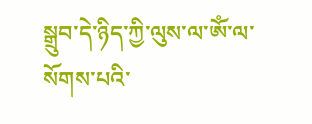སྒྲུབ་དེ་ཉིད་ཀྱི་ལུས་ལ་ཨོཾ་ལ་སོགས་པའི་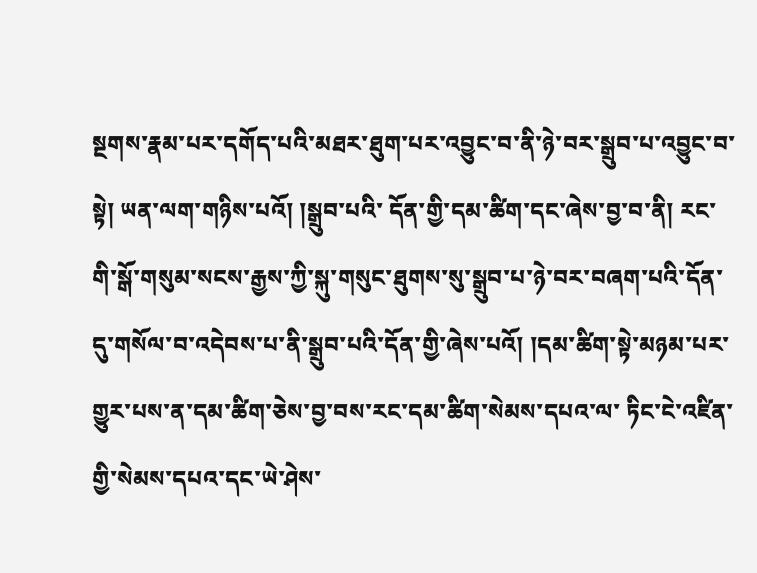སྔགས་རྣམ་པར་དགོད་པའི་མཐར་ཐུག་པར་འབྱུང་བ་ནི་ཉེ་བར་སྒྲུབ་པ་འབྱུང་བ་སྟེ། ཡན་ལག་གཉིས་པའོ། །སྒྲུབ་པའི་ དོན་གྱི་དམ་ཚིག་དང་ཞེས་བྱ་བ་ནི། རང་གི་སྒོ་གསུམ་སངས་རྒྱས་ཀྱི་སྐུ་གསུང་ཐུགས་སུ་སྒྲུབ་པ་ཉེ་བར་བཞག་པའི་དོན་དུ་གསོལ་བ་འདེབས་པ་ནི་སྒྲུབ་པའི་དོན་གྱི་ཞེས་པའོ། །དམ་ཚིག་སྟེ་མཉམ་པར་གྱུར་པས་ན་དམ་ཚིག་ཅེས་བྱ་བས་རང་དམ་ཚིག་སེམས་དཔའ་ལ་ ཏིང་ངེ་འཛིན་གྱི་སེམས་དཔའ་དང་ཡེ་ཤེས་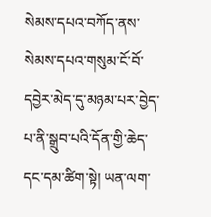སེམས་དཔའ་བཀོད་ནས་སེམས་དཔའ་གསུམ་ངོ་བོ་དབྱེར་མེད་དུ་མཉམ་པར་བྱེད་པ་ནི་སྒྲུབ་པའི་དོན་གྱི་ཆེད་དང་དམ་ཚིག་སྟེ། ཡན་ལག་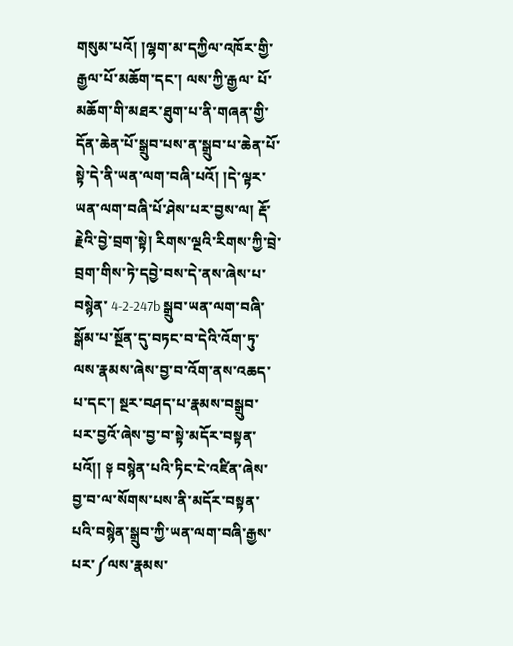གསུམ་པའོ། །ལྷག་མ་དཀྱིལ་འཁོར་གྱི་རྒྱལ་པོ་མཆོག་དང་། ལས་ཀྱི་རྒྱལ་ པོ་མཆོག་གི་མཐར་ཐུག་པ་ནི་གཞན་གྱི་དོན་ཆེན་པོ་སྒྲུབ་པས་ན་སྒྲུབ་པ་ཆེན་པོ་སྟེ་དེ་ནི་ཡན་ལག་བཞི་པའོ། །དེ་ལྟར་ཡན་ལག་བཞི་པོ་ཤེས་པར་བྱས་ལ། རྡོ་རྗེའི་བྱེ་བྲག་སྟེ། རིགས་ལྔའི་རིགས་ཀྱི་བྲེ་བྲག་གིས་ཏེ་དབྱེ་བས་དེ་ནས་ཞེས་པ་བསྙེན་ 4-2-247b སྒྲུབ་ཡན་ལག་བཞི་སྒོམ་པ་སྔོན་དུ་བཏང་བ་དེའི་འོག་ཏུ་ལས་རྣམས་ཞེས་བྱ་བ་འོག་ནས་འཆད་པ་དང་། སྔར་བཤད་པ་རྣམས་བསྒྲུབ་པར་བྱའོ་ཞེས་བྱ་བ་སྟེ་མདོར་བསྟན་པའོ།། ༈ བསྙེན་པའི་ཏིང་ངེ་འཛིན་ཞེས་བྱ་བ་ལ་སོགས་པས་ནི་མདོར་བསྟན་ པའི་བསྙེན་སྒྲུབ་ཀྱི་ཡན་ལག་བཞི་རྒྱས་པར་༼ལས་རྣམས་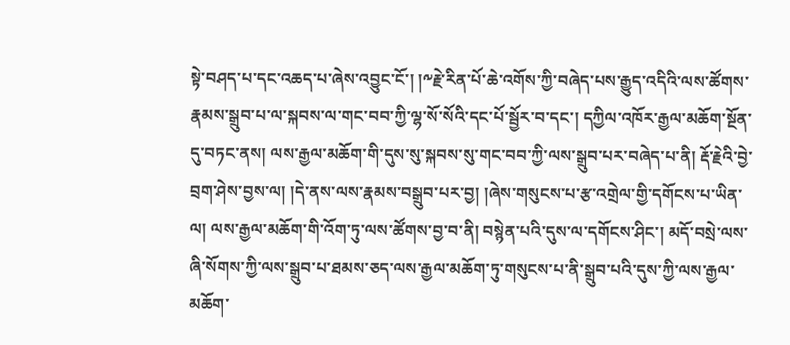སྟེ་བཤད་པ་དང་འཆད་པ་ཞེས་འབྱུང་ངོ་། །༸རྗེ་རིན་པོ་ཆེ་འགོས་ཀྱི་བཞེད་པས་རྒྱུད་འདིའི་ལས་ཚོགས་རྣམས་སྒྲུབ་པ་ལ་སྐབས་ལ་གང་བབ་ཀྱི་ལྷ་སོ་སོའི་དང་པོ་སྦྱོར་བ་དང་། དཀྱིལ་འཁོར་རྒྱལ་མཆོག་སྔོན་དུ་བཏང་ནས། ལས་རྒྱལ་མཆོག་གི་དུས་སུ་སྐབས་སུ་གང་བབ་ཀྱི་ལས་སྒྲུབ་པར་བཞེད་པ་ནི། རྡོ་རྗེའི་བྱེ་བྲག་ཤེས་བྱས་ལ། །དེ་ནས་ལས་རྣམས་བསྒྲུབ་པར་བྱ། །ཞེས་གསུངས་པ་རྩ་འགྲེལ་གྱི་དགོངས་པ་ཡིན་ལ། ལས་རྒྱལ་མཆོག་གི་འོག་ཏུ་ལས་ཚོགས་བྱ་བ་ནི། བསྙེན་པའི་དུས་ལ་དགོངས་ཤིང་། མདོ་བསྲེ་ལས་ ཞི་སོགས་ཀྱི་ལས་སྒྲུབ་པ་ཐམས་ཅད་ལས་རྒྱལ་མཆོག་ཏུ་གསུངས་པ་ནི་སྒྲུབ་པའི་དུས་ཀྱི་ལས་རྒྱལ་མཆོག་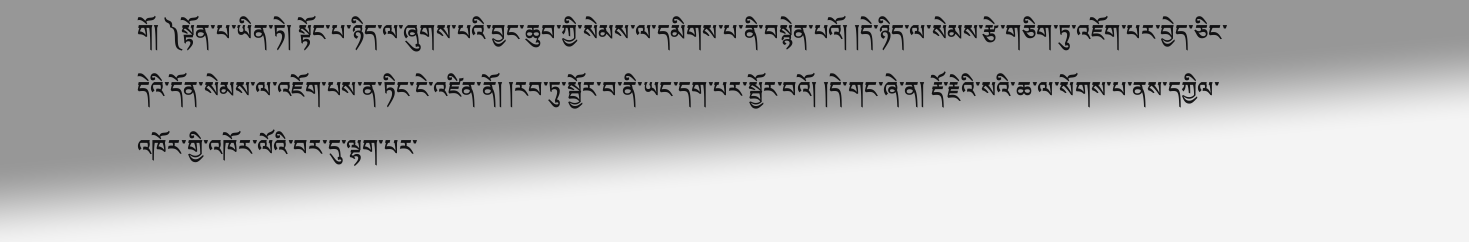གོ། ༽སྟོན་པ་ཡིན་ཏེ། སྟོང་པ་ཉིད་ལ་ཞུགས་པའི་བྱང་ཆུབ་ཀྱི་སེམས་ལ་དམིགས་པ་ནི་བསྙེན་པའོ། །དེ་ཉིད་ལ་སེམས་རྩེ་གཅིག་ཏུ་འཇོག་པར་བྱེད་ཅིང་ དེའི་དོན་སེམས་ལ་འཇོག་པས་ན་ཏིང་ངེ་འཛིན་ནོ། །རབ་ཏུ་སྦྱོར་བ་ནི་ཡང་དག་པར་སྦྱོར་བའོ། །དེ་གང་ཞེ་ན། རྡོ་རྗེའི་སའི་ཆ་ལ་སོགས་པ་ནས་དཀྱིལ་འཁོར་གྱི་འཁོར་ལོའི་བར་དུ་ལྷག་པར་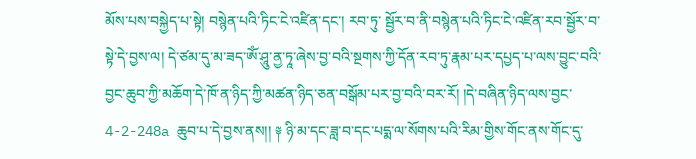མོས་པས་བསྐྱེད་པ་སྟེ། བསྙེན་པའི་ཏིང་ངེ་འཛིན་དང་། རབ་ཏུ་ སྦྱོར་བ་ནི་བསྙེན་པའི་ཏིང་ངེ་འཛིན་རབ་སྦྱོར་བ་སྟེ་དེ་བྱས་ལ། དེ་ཙམ་དུ་མ་ཟད་ཨོཾ་ཤཱུ་ནྱ་ཏཱ་ཞེས་བྱ་བའི་སྔགས་ཀྱི་དོན་རབ་ཏུ་རྣམ་པར་དཔྱད་པ་ལས་བྱུང་བའི་བྱང་ཆུབ་ཀྱི་མཆོག་དེ་ཁོ་ན་ཉིད་ཀྱི་མཚན་ཉིད་ཅན་བསྒོམ་པར་བྱ་བའི་བར་རོ། །དེ་བཞིན་ཉིད་ལས་བྱང་ 4-2-248a ཆུབ་པ་དེ་བྱས་ནས།། ༈ ཉི་མ་དང་ཟླ་བ་དང་པདྨ་ལ་སོགས་པའི་རིམ་གྱིས་གོང་ནས་གོང་དུ་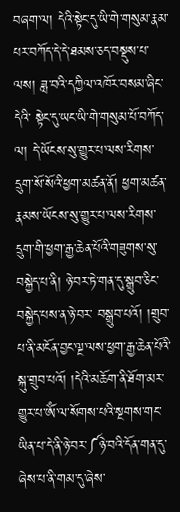བཞག་ལ། དེའི་སྟེང་དུ་ཡི་གེ་གསུམ་རྣམ་པར་བཀོད་དེ་དེ་ཐམས་ཅད་བསྡུས་པ་ལས། ཟླ་བའི་དཀྱིལ་འཁོར་བསམ་ཞིང་དེའི་ སྟེང་དུ་ཡང་ཡི་གེ་གསུམ་པོ་བཀོད་ལ། དེ་ཡོངས་སུ་གྱུར་པ་ལས་རིགས་དྲུག་སོ་སོའི་ཕྱག་མཚན་ནོ། ཕྱག་མཚན་རྣམས་ཡོངས་སུ་གྱུར་པ་ལས་རིགས་དྲུག་གི་ཕྱག་རྒྱ་ཆེན་པོའི་གཟུགས་སུ་བསྐྱེད་པ་ནི། ཉེ་བར་ཏེ་གན་དུ་སྒྲུབ་ཅིང་བསྐྱེད་པས་ན་ཉེ་བར་ བསྒྲུབ་པའོ། །གྲུབ་པ་ནི་མངོན་བྱང་ལྔ་ལས་ཕྱག་རྒྱ་ཆེན་པོའི་སྐུ་གྲུབ་པའོ། །དེའི་མཆོག་ནི་ཐོག་མར་གྱུར་པ་ཨོཾ་ལ་སོགས་པའི་སྔགས་གང་ཡིན་པ་དེ་ནི་ཉེ་བར་༼ཉེ་བའི་དོན་གན་དུ་ཞེས་པ་ནི་གམ་དུ་ཞེས་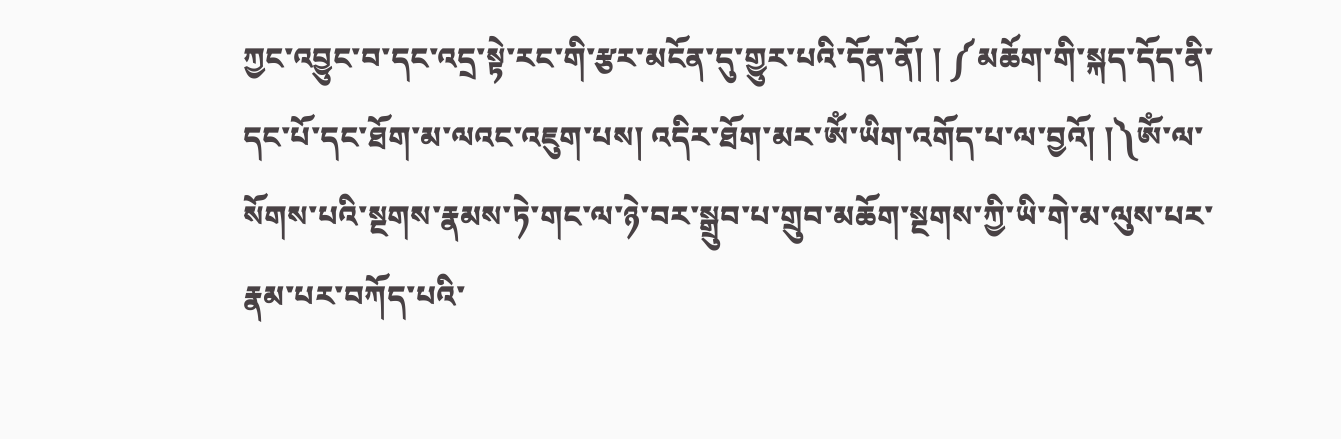ཀྱང་འབྱུང་བ་དང་འདྲ་སྟེ་རང་གི་རྩར་མངོན་དུ་གྱུར་པའི་དོན་ནོ། ། ༼མཆོག་གི་སྐད་དོད་ནི་དང་པོ་དང་ཐོག་མ་ལའང་འཇུག་པས། འདིར་ཐོག་མར་ཨོཾ་ཡིག་འགོད་པ་ལ་བྱའོ། །༽ཨོཾ་ལ་སོགས་པའི་སྔགས་རྣམས་ཏེ་གང་ལ་ཉེ་བར་སྒྲུབ་པ་གྲུབ་མཆོག་སྔགས་ཀྱི་ཡི་གེ་མ་ལུས་པར་རྣམ་པར་བཀོད་པའི་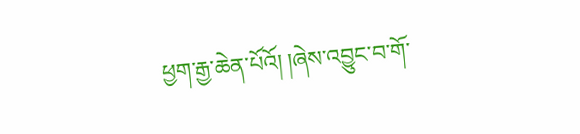ཕྱག་རྒྱ་ཆེན་པོའོ། །ཞེས་འབྱུང་བ་གོ་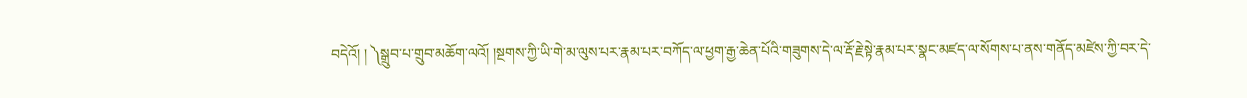བདེའོ། ། ༽སྒྲུབ་པ་གྲུབ་མཆོག་ལའོ། །སྔགས་ཀྱི་ཡི་གེ་མ་ལུས་པར་རྣམ་པར་བཀོད་ལ་ཕྱག་རྒྱ་ཆེན་པོའི་གཟུགས་དེ་ལ་རྡོ་རྗེ་སྟེ་རྣམ་པར་སྣང་མཛད་ལ་སོགས་པ་ནས་གནོད་མཛེས་ཀྱི་བར་དེ་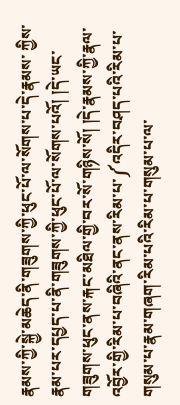རྣམས་ཀྱི་སྐྱེ་མཆེད་ནི་གཟུགས་ཀྱི་ཕུང་པོ་ལ་སོགས་པ་དེ་རྣམས་ ཀྱིས་རྣམ་པར་དཔྱད་པ་ནི་གཟུགས་ཀྱི་ཕུང་པོ་ལ་སོགས་པའོ། །དེ་ཡང་གཟུགས་ཕུང་ནས་རྐང་མཐིལ་གྱི་བར་སོ་གཉིས་སོ། །དེ་རྣམས་ཀྱི་རྣལ་འབྱོར་གྱི་རིམ་པ་བཞིའི་ནང་ནས་རིམ་པ་༼འདིར་བཤད་པའི་རིམ་པ་གསུམ་པ་རྣམ་གཞག་རིམ་པའི་རིམ་པ་གསུམ་པ་ལ་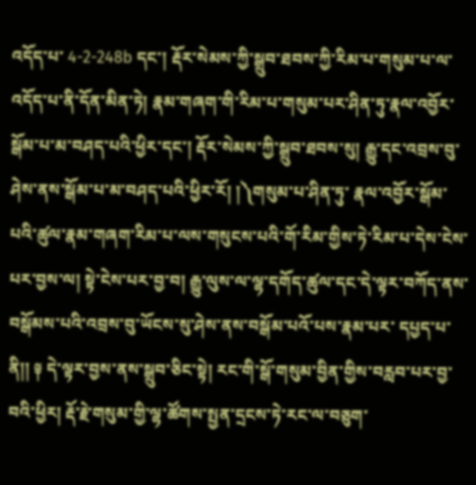འདོད་པ་ 4-2-248b དང་། རྡོར་སེམས་ཀྱི་སྒྲུབ་ཐབས་ཀྱི་རིམ་པ་གསུམ་པ་ལ་འདོད་པ་ནི་དོན་མིན་ཏེ། རྣམ་གཞག་གི་རིམ་པ་གསུམ་པར་ཤིན་ཏུ་རྣལ་འབྱོར་སྒོམ་པ་མ་བཤད་པའི་ཕྱིར་དང་། རྡོར་སེམས་ཀྱི་སྒྲུབ་ཐབས་སུ། རྒྱུ་དང་འབྲས་བུ་ཤེས་ནས་སྒོམ་པ་མ་བཤད་པའི་ཕྱིར་རོ། །༽གསུམ་པ་ཤིན་ཏུ་ རྣལ་འབྱོར་སྒོམ་པའི་ཚུལ་རྣམ་གཞག་རིམ་པ་ལས་གསུངས་པའི་གོ་རིམ་གྱིས་ཏེ་རིམ་པ་དེས་ངེས་པར་བྱས་ལ། སྟེ་ངེས་པར་བྱ་བ། རྒྱུ་ལུས་ལ་ལྷ་དགོད་ཚུལ་དང་དེ་ལྟར་བཀོད་ནས་བསྒོམས་པའི་འབྲས་བུ་ཡོངས་སུ་ཤེས་ནས་བསྒོམ་པའོ་པས་རྣམ་པར་ དཔྱད་པ་ནི།། ༈ དེ་ལྟར་བྱས་ནས་སྒྲུབ་ཅིང་སྟེ། རང་གི་སྒོ་གསུམ་བྱིན་གྱིས་བརླབ་པར་བྱ་བའི་ཕྱིར། རྡོ་རྗེ་གསུམ་གྱི་ལྷ་ཚོགས་སྤྱན་དྲངས་ཏེ་རང་ལ་བཅུག་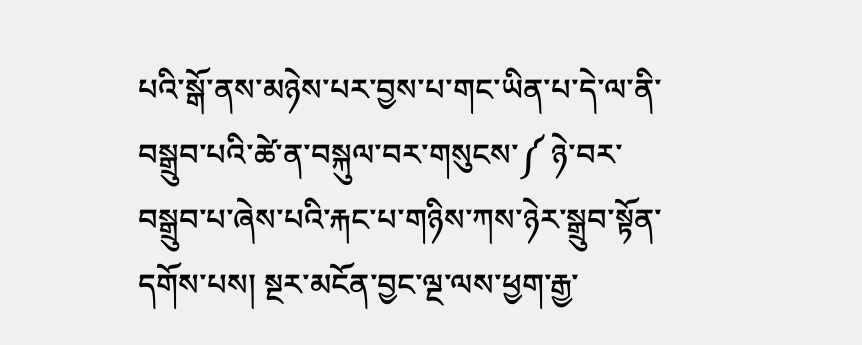པའི་སྒོ་ནས་མཉེས་པར་བྱས་པ་གང་ཡིན་པ་དེ་ལ་ནི་བསྒྲུབ་པའི་ཚེ་ན་བསྐུལ་བར་གསུངས་༼ ཉེ་བར་བསྒྲུབ་པ་ཞེས་པའི་རྐང་པ་གཉིས་ཀས་ཉེར་སྒྲུབ་སྟོན་དགོས་པས། སྔར་མངོན་བྱང་ལྔ་ལས་ཕྱག་རྒྱ་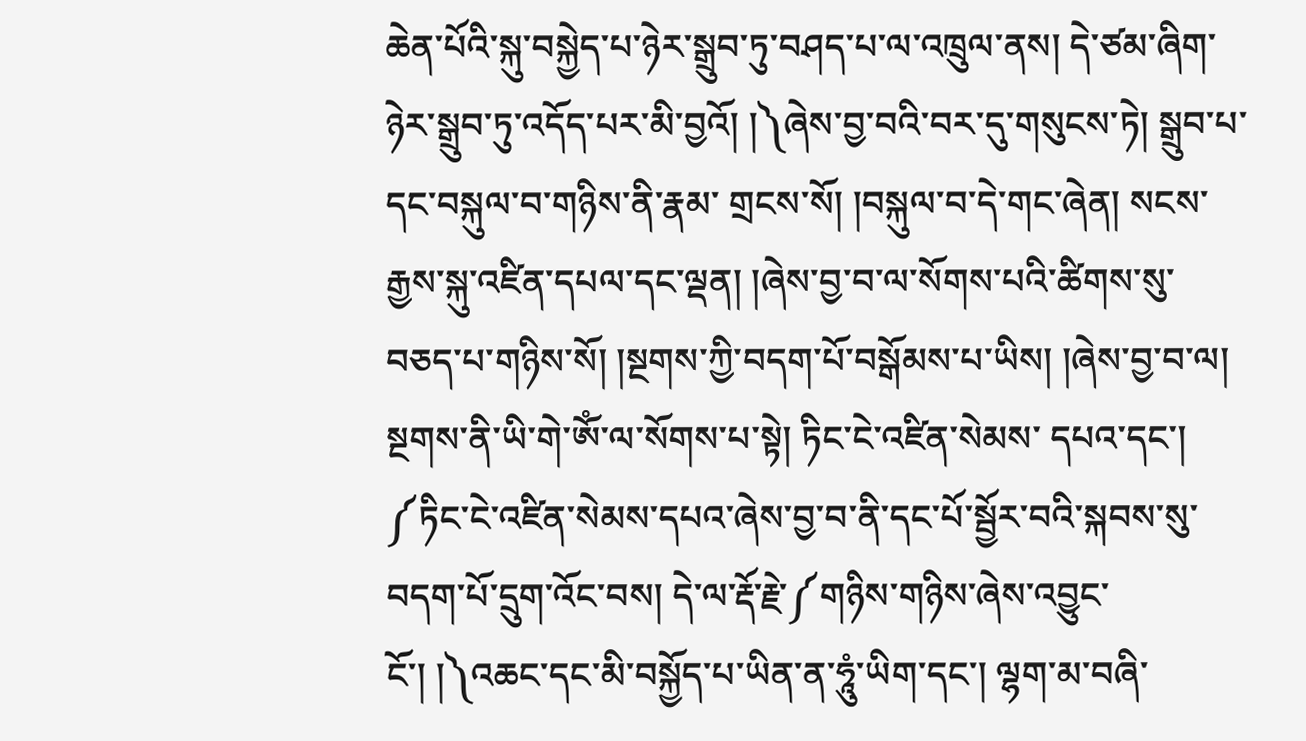ཆེན་པོའི་སྐུ་བསྐྱེད་པ་ཉེར་སྒྲུབ་ཏུ་བཤད་པ་ལ་འཁྲུལ་ནས། དེ་ཙམ་ཞིག་ཉེར་སྒྲུབ་ཏུ་འདོད་པར་མི་བྱའོ། །༽ཞེས་བྱ་བའི་བར་དུ་གསུངས་ཏེ། སྒྲུབ་པ་དང་བསྐུལ་བ་གཉིས་ནི་རྣམ་ གྲངས་སོ། །བསྐུལ་བ་དེ་གང་ཞེན། སངས་རྒྱས་སྐུ་འཛིན་དཔལ་དང་ལྡན། །ཞེས་བྱ་བ་ལ་སོགས་པའི་ཚིགས་སུ་བཅད་པ་གཉིས་སོ། །སྔགས་ཀྱི་བདག་པོ་བསྒོམས་པ་ཡིས། །ཞེས་བྱ་བ་ལ། སྔགས་ནི་ཡི་གེ་ཨོཾ་ལ་སོགས་པ་སྟེ། ཏིང་ངེ་འཛིན་སེམས་ དཔའ་དང་། ༼ཏིང་ངེ་འཛིན་སེམས་དཔའ་ཞེས་བྱ་བ་ནི་དང་པོ་སྦྱོར་བའི་སྐབས་སུ་བདག་པོ་དྲུག་འོང་བས། དེ་ལ་རྡོ་རྗེ་༼གཉིས་གཉིས་ཞེས་འབྱུང་ངོ་། །༽འཆང་དང་མི་བསྐྱོད་པ་ཡིན་ན་ཧཱུཾ་ཡིག་དང་། ལྷག་མ་བཞི་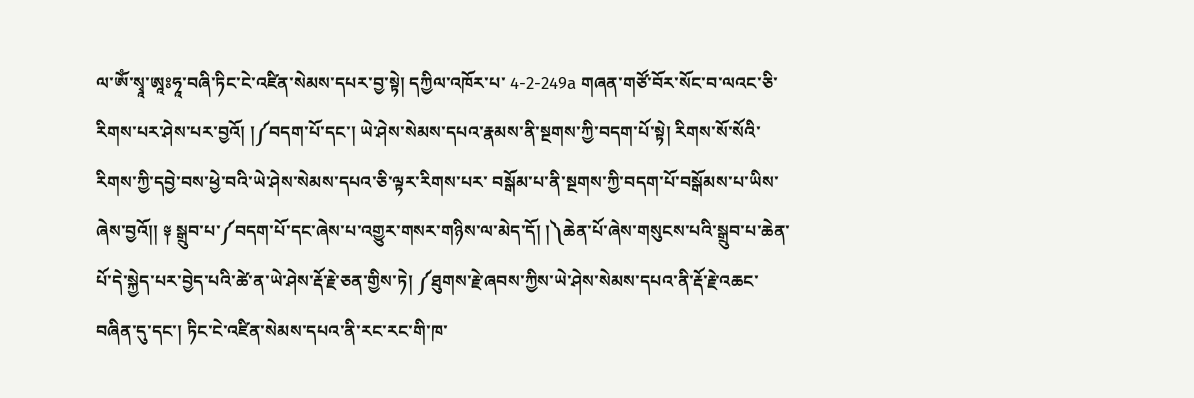ལ་ཨོཾ་སྭཱ་ཨཱཿཧཱ་བཞི་ཏིང་ངེ་འཛིན་སེམས་དཔར་བྱ་སྟེ། དཀྱིལ་འཁོར་པ་ 4-2-249a གཞན་གཙོ་བོར་སོང་བ་ལའང་ཅི་རིགས་པར་ཤེས་པར་བྱའོ། །༼བདག་པོ་དང་། ཡེ་ཤེས་སེམས་དཔའ་རྣམས་ནི་སྔགས་ཀྱི་བདག་པོ་སྟེ། རིགས་སོ་སོའི་རིགས་ཀྱི་དབྱེ་བས་ཕྱེ་བའི་ཡེ་ཤེས་སེམས་དཔའ་ཅི་ལྟར་རིགས་པར་ བསྒོམ་པ་ནི་སྔགས་ཀྱི་བདག་པོ་བསྒོམས་པ་ཡིས་ཞེས་བྱའོ།། ༈ སྒྲུབ་པ་༼བདག་པོ་དང་ཞེས་པ་འགྱུར་གསར་གཉིས་ལ་མེད་དོ། །༽ཆེན་པོ་ཞེས་གསུངས་པའི་སྒྲུབ་པ་ཆེན་པོ་དེ་སྐྱེད་པར་བྱེད་པའི་ཚེ་ན་ཡེ་ཤེས་རྡོ་རྗེ་ཅན་གྱིས་ཏེ། ༼ཐུགས་རྗེ་ཞབས་ཀྱིས་ཡེ་ཤེས་སེམས་དཔའ་ནི་རྡོ་རྗེ་འཆང་བཞིན་དུ་དང་། ཏིང་ངེ་འཛིན་སེམས་དཔའ་ནི་རང་རང་གི་ཁ་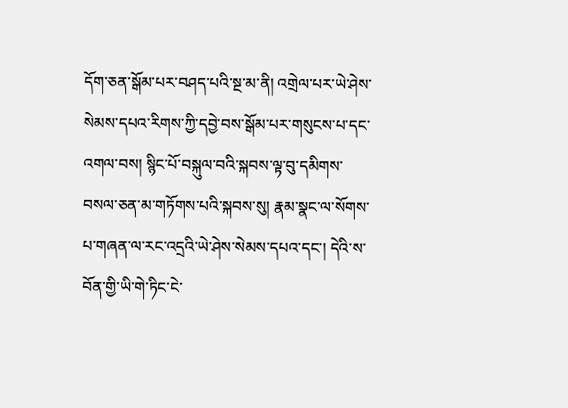དོག་ཅན་སྒོམ་པར་བཤད་པའི་སྔ་མ་ནི། འགྲེལ་པར་ཡེ་ཤེས་སེམས་དཔའ་རིགས་ཀྱི་དབྱེ་བས་སྒོམ་པར་གསུངས་པ་དང་འགལ་བས། སྙིང་པོ་བསྐུལ་བའི་སྐབས་ལྟ་བུ་དམིགས་ བསལ་ཅན་མ་གཏོགས་པའི་སྐབས་སུ། རྣམ་སྣང་ལ་སོགས་པ་གཞན་ལ་རང་འདྲའི་ཡེ་ཤེས་སེམས་དཔའ་དང་། དེའི་ས་བོན་གྱི་ཡི་གེ་ཏིང་ངེ་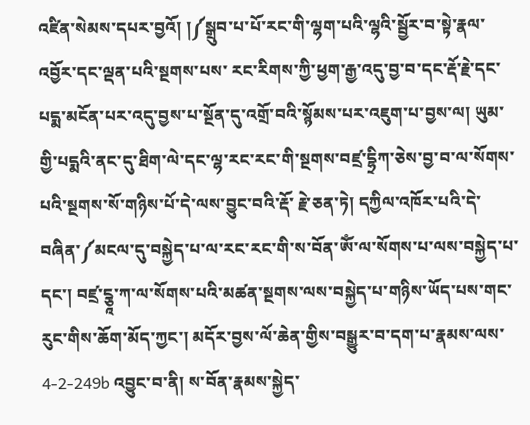འཛིན་སེམས་དཔར་བྱའོ། །༼སྒྲུབ་པ་པོ་རང་གི་ལྷག་པའི་ལྷའི་སྦྱོར་བ་སྟེ་རྣལ་འབྱོར་དང་ལྡན་པའི་སྔགས་པས་ རང་རིགས་ཀྱི་ཕྱག་རྒྱ་འདུ་བྱ་བ་དང་རྡོ་རྗེ་དང་པདྨ་མངོན་པར་འདུ་བྱས་པ་སྔོན་དུ་འགྲོ་བའི་སྙོམས་པར་འཇུག་པ་བྱས་ལ། ཡུམ་གྱི་པདྨའི་ནང་དུ་ཐིག་ལེ་དང་ལྷ་རང་རང་གི་སྔགས་བཛྲ་དྷྲིཀ་ཅེས་བྱ་བ་ལ་སོགས་པའི་སྔགས་སོ་གཉིས་པོ་དེ་ལས་བྱུང་བའི་རྡོ་ རྗེ་ཅན་ཏེ། དཀྱིལ་འཁོར་པའི་དེ་བཞིན་༼མངལ་དུ་བསྐྱེད་པ་ལ་རང་རང་གི་ས་བོན་ཨོཾ་ལ་སོགས་པ་ལས་བསྐྱེད་པ་དང་། བཛྲ་ངྕཱ་ཀ་ལ་སོགས་པའི་མཚན་སྔགས་ལས་བསྐྱེད་པ་གཉིས་ཡོད་པས་གང་རུང་གིས་ཆོག་མོད་ཀྱང་། མདོར་བྱས་ལོ་ཆེན་གྱིས་བསྒྱུར་བ་དག་པ་རྣམས་ལས་ 4-2-249b འབྱུང་བ་ནི། ས་བོན་རྣམས་སྐྱེད་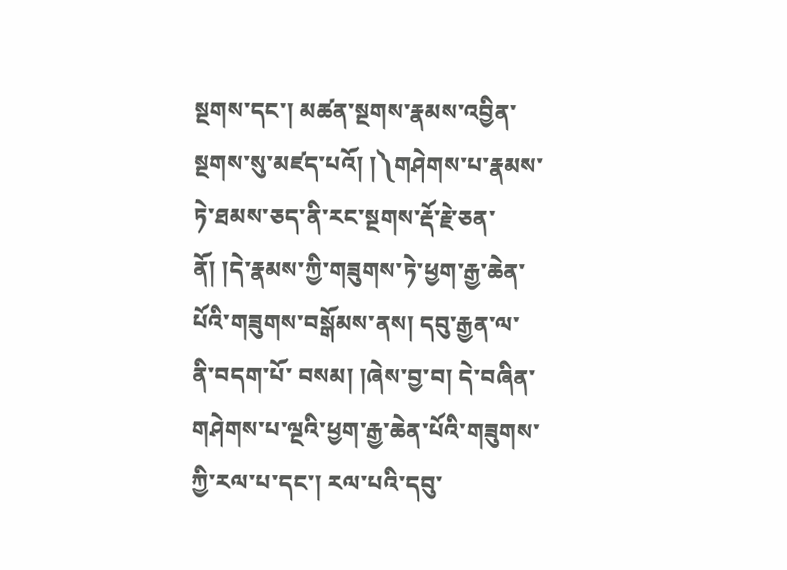སྔགས་དང་། མཚན་སྔགས་རྣམས་འབྱིན་སྔགས་སུ་མཛད་པའོ། །༽གཤེགས་པ་རྣམས་ཏེ་ཐམས་ཅད་ནི་རང་སྔགས་རྡོ་རྗེ་ཅན་ནོ། །དེ་རྣམས་ཀྱི་གཟུགས་ཏེ་ཕྱག་རྒྱ་ཆེན་པོའི་གཟུགས་བསྒོམས་ནས། དབུ་རྒྱན་ལ་ནི་བདག་པོ་ བསམ། །ཞེས་བྱ་བ། དེ་བཞིན་གཤེགས་པ་ལྔའི་ཕྱག་རྒྱ་ཆེན་པོའི་གཟུགས་ཀྱི་རལ་པ་དང་། རལ་པའི་དབུ་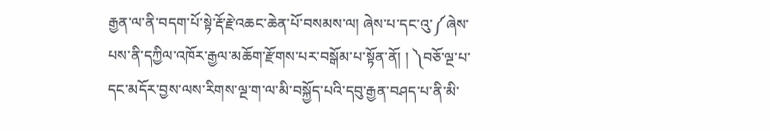རྒྱན་ལ་ནི་བདག་པོ་སྟེ་རྡོ་རྗེ་འཆང་ཆེན་པོ་བསམས་ལ། ཞེས་པ་དང་འུ་༼ཞེས་པས་ནི་དཀྱིལ་འཁོར་རྒྱལ་མཆོག་རྫོགས་པར་བསྒོམ་པ་སྟོན་ནོ། ། ༽བཅོ་ལྔ་པ་དང་མདོར་བྱས་ལས་རིགས་ལྔ་ག་ལ་མི་བསྐྱོད་པའི་དབུ་རྒྱན་བཤད་པ་ནི་མི་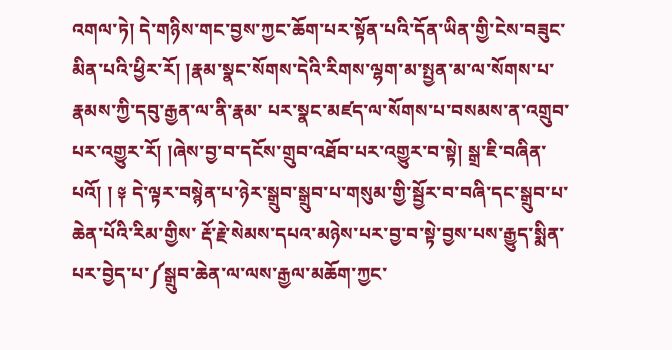འགལ་ཏེ། དེ་གཉིས་གང་བྱས་ཀྱང་ཆོག་པར་སྟོན་པའི་དོན་ཡིན་གྱི་ངེས་བཟུང་མིན་པའི་ཕྱིར་རོ། །རྣམ་སྣང་སོགས་དེའི་རིགས་ལྷག་མ་སྤྱན་མ་ལ་སོགས་པ་རྣམས་ཀྱི་དབུ་རྒྱན་ལ་ནི་རྣམ་ པར་སྣང་མཛད་ལ་སོགས་པ་བསམས་ན་འགྲུབ་པར་འགྱུར་རོ། །ཞེས་བྱ་བ་དངོས་གྲུབ་འཐོབ་པར་འགྱུར་བ་སྟེ། སྒྲ་ཇི་བཞིན་པའོ། ། ༈ དེ་ལྟར་བསྙེན་པ་ཉེར་སྒྲུབ་སྒྲུབ་པ་གསུམ་གྱི་སྦྱོར་བ་བཞི་དང་སྒྲུབ་པ་ཆེན་པོའི་རིམ་གྱིས་ རྡོ་རྗེ་སེམས་དཔའ་མཉེས་པར་བྱ་བ་སྟེ་བྱས་པས་རྒྱུད་སྨིན་པར་བྱེད་པ་༼སྒྲུབ་ཆེན་ལ་ལས་རྒྱལ་མཆོག་ཀྱང་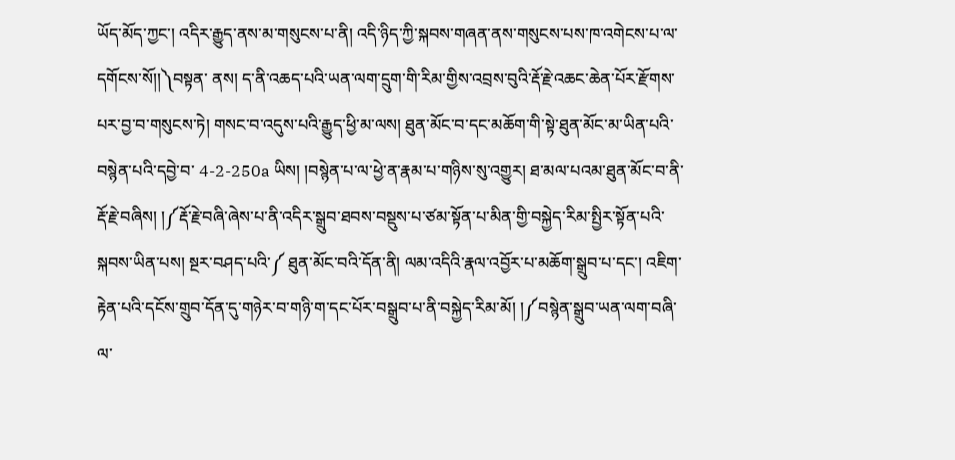ཡོད་མོད་ཀྱང་། འདིར་རྒྱུད་ནས་མ་གསུངས་པ་ནི། འདི་ཉིད་ཀྱི་སྐབས་གཞན་ནས་གསུངས་པས་ཁ་འགེངས་པ་ལ་དགོངས་སོ།།༽བསྟན་ ནས། ད་ནི་འཆད་པའི་ཡན་ལག་དྲུག་གི་རིམ་གྱིས་འབྲས་བུའི་རྡོ་རྗེ་འཆང་ཆེན་པོར་རྫོགས་པར་བྱ་བ་གསུངས་ཏེ། གསང་བ་འདུས་པའི་རྒྱུད་ཕྱི་མ་ལས། ཐུན་མོང་བ་དང་མཆོག་གི་སྟེ་ཐུན་མོང་མ་ཡིན་པའི་བསྙེན་པའི་དབྱེ་བ་ 4-2-250a ཡིས། །བསྙེན་པ་ལ་ཕྱེ་ན་རྣམ་པ་གཉིས་སུ་འགྱུར། ཐ་མལ་པའམ་ཐུན་མོང་བ་ནི་རྡོ་རྗེ་བཞིས། །༼རྡོ་རྗེ་བཞི་ཞེས་པ་ནི་འདིར་སྒྲུབ་ཐབས་བསྡུས་པ་ཙམ་སྟོན་པ་མིན་གྱི་བསྐྱེད་རིམ་སྤྱིར་སྟོན་པའི་སྐབས་ཡིན་པས། སྔར་བཤད་པའི་༼ ཐུན་མོང་བའི་དོན་ནི། ལམ་འདིའི་རྣལ་འབྱོར་པ་མཆོག་སྒྲུབ་པ་དང་། འཇིག་རྟེན་པའི་དངོས་གྲུབ་དོན་དུ་གཉེར་བ་གཉི་ག་དང་པོར་བསྒྲུབ་པ་ནི་བསྐྱེད་རིམ་མོ། །༼བསྙེན་སྒྲུབ་ཡན་ལག་བཞི་ལ་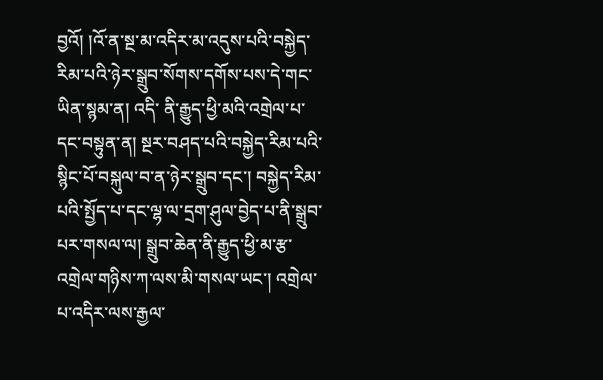བྱའོ། །འོ་ན་སྔ་མ་འདིར་མ་འདུས་པའི་བསྐྱེད་རིམ་པའི་ཉེར་སྒྲུབ་སོགས་དགོས་པས་དེ་གང་ཡིན་སྙམ་ན། འདི་ ནི་རྒྱུད་ཕྱི་མའི་འགྲེལ་པ་དང་བསྟུན་ན། སྔར་བཤད་པའི་བསྐྱེད་རིམ་པའི་སྙིང་པོ་བསྐུལ་བ་ན་ཉེར་སྒྲུབ་དང་། བསྐྱེད་རིམ་པའི་སྤྱོད་པ་དང་ལྷ་ལ་དྲག་ཤུལ་བྱེད་པ་ནི་སྒྲུབ་པར་གསལ་ལ། སྒྲུབ་ཆེན་ནི་རྒྱུད་ཕྱི་མ་རྩ་འགྲེལ་གཉིས་ཀ་ལས་མི་གསལ་ཡང་། འགྲེལ་པ་འདིར་ལས་རྒྱལ་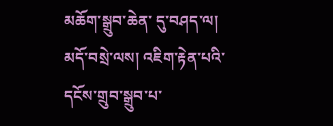མཆོག་སྒྲུབ་ཆེན་ དུ་བཤད་ལ། མདོ་བསྲེ་ལས། འཇིག་རྟེན་པའི་དངོས་གྲུབ་སྒྲུབ་པ་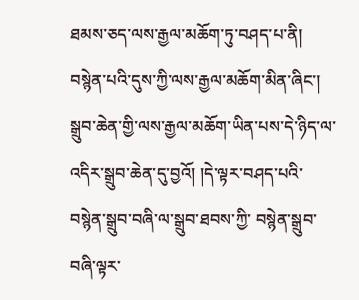ཐམས་ཅད་ལས་རྒྱལ་མཆོག་ཏུ་བཤད་པ་ནི། བསྙེན་པའི་དུས་ཀྱི་ལས་རྒྱལ་མཆོག་མིན་ཞིང་། སྒྲུབ་ཆེན་གྱི་ལས་རྒྱལ་མཆོག་ཡིན་པས་དེ་ཉིད་ལ་འདིར་སྒྲུབ་ཆེན་དུ་བྱའོ། །དེ་ལྟར་བཤད་པའི་བསྙེན་སྒྲུབ་བཞི་ལ་སྒྲུབ་ཐབས་ཀྱི་ བསྙེན་སྒྲུབ་བཞི་ལྟར་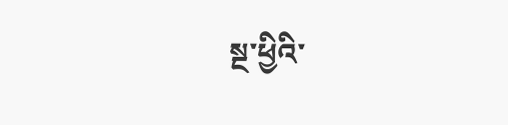སྔ་ཕྱིའི་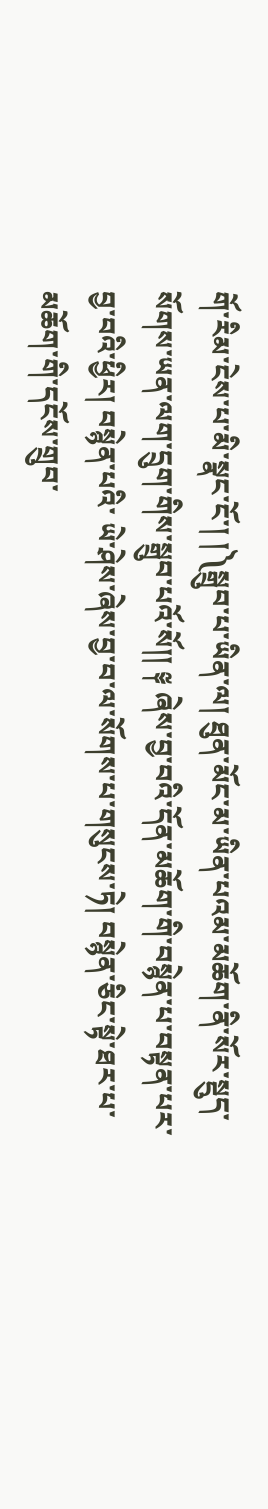གོ་རིམ་ངེས་པ་མི་སྣང་ངོ་། །༽སྒྲུབ་པ་ཡིན་ལ། ཐུན་མོང་མ་ཡིན་པའམ་མཆོག་ནི་སོར་སྡུད་སོགས་ཡན་ལག་དྲུག་གིས་སྒྲུབ་པའོ་སོ།། ༈ ཞེས་བྱ་བའི་དོན་མཆོག་གི་བསྙེན་པ་བསྟན་པར་བྱ་བའི་ཕྱིར། བསྙེན་པའི་ ཡེ་ཤེས་ཞེས་བྱ་བ་ལ་སོགས་པ་གསུངས་ཏེ། བསྙེན་ཅིང་སྟེ་ཐར་པ་མཆོག་གི་དངོས་གྲུབ་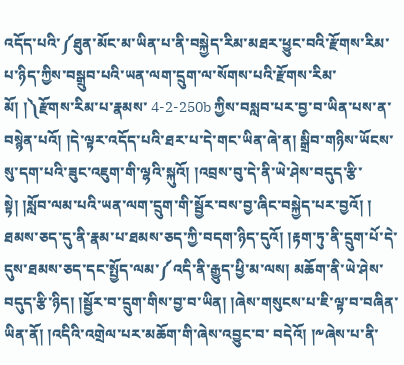འདོད་པའི་༼ཐུན་མོང་མ་ཡིན་པ་ནི་བསྐྱེད་རིམ་མཐར་ཕྱུང་བའི་རྫོགས་རིམ་པ་ཉིད་ཀྱིས་བསྒྲུབ་པའི་ཡན་ལག་དྲུག་ལ་སོགས་པའི་རྫོགས་རིམ་མོ། །༽རྫོགས་རིམ་པ་རྣམས་ 4-2-250b ཀྱིས་བསླབ་པར་བྱ་བ་ཡིན་པས་ན་བསྙེན་པའོ། །དེ་ལྟར་འདོད་པའི་ཐར་པ་དེ་གང་ཡིན་ཞེ་ན། སྒྲིབ་གཉིས་ཡོངས་སུ་དག་པའི་ཟུང་འཇུག་གི་ལྷའི་སྐུའོ། །འབྲས་བུ་དེ་ནི་ཡེ་ཤེས་བདུད་རྩི་སྟེ། །སློབ་ལམ་པའི་ཡན་ལག་དྲུག་གི་སྦྱོར་བས་བྱ་ཞིང་བསྐྱེད་པར་བྱའོ། ། ཐམས་ཅད་དུ་ནི་རྣམ་པ་ཐམས་ཅད་ཀྱི་བདག་ཉིད་དུའོ། །རྟག་ཏུ་ནི་དྲུག་པོ་དེ་དུས་ཐམས་ཅད་དང་སྤྱོད་ལམ་༼འདི་ནི་རྒྱུད་ཕྱི་མ་ལས། མཆོག་ནི་ཡེ་ཤེས་བདུད་རྩི་ཉིད། །སྦྱོར་བ་དྲུག་གིས་བྱ་བ་ཡིན། །ཞེས་གསུངས་པ་ཇི་ལྟ་བ་བཞིན་ཡིན་ནོ། །འདིའི་འགྲེལ་པར་མཆོག་གི་ཞེས་འབྱུང་བ་ བདེའོ། །༸ཞེས་པ་ནི་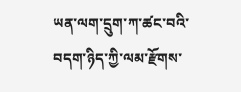ཡན་ལག་དྲུག་ཀ་ཚང་བའི་བདག་ཉིད་ཀྱི་ལམ་རྫོགས་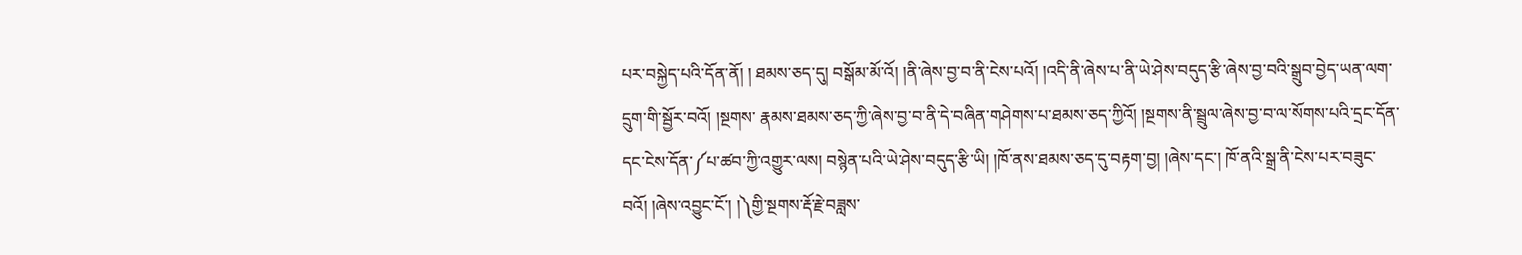པར་བསྐྱེད་པའི་དོན་ནོ། ། ཐམས་ཅད་དུ། བསྒོམ་མོ་འོ། །ནི་ཞེས་བྱ་བ་ནི་ངེས་པའོ། །འདི་ནི་ཞེས་པ་ནི་ཡེ་ཤེས་བདུད་རྩི་ཞེས་བྱ་བའི་སྒྲུབ་བྱེད་ཡན་ལག་དྲུག་གི་སྦྱོར་བའོ། །སྔགས་ རྣམས་ཐམས་ཅད་ཀྱི་ཞེས་བྱ་བ་ནི་དེ་བཞིན་གཤེགས་པ་ཐམས་ཅད་ཀྱིའོ། །སྔགས་ནི་སྦྲུལ་ཞེས་བྱ་བ་ལ་སོགས་པའི་དྲང་དོན་དང་ངེས་དོན་༼པ་ཚབ་ཀྱི་འགྱུར་ལས། བསྙེན་པའི་ཡེ་ཤེས་བདུད་རྩི་ཡི། །ཁོ་ནས་ཐམས་ཅད་དུ་བརྟག་བྱ། །ཞེས་དང་། ཁོ་ནའི་སྒྲ་ནི་ངེས་པར་བཟུང་ བའོ། །ཞེས་འབྱུང་ངོ་། །༽གྱི་སྔགས་རྡོ་རྗེ་བཟླས་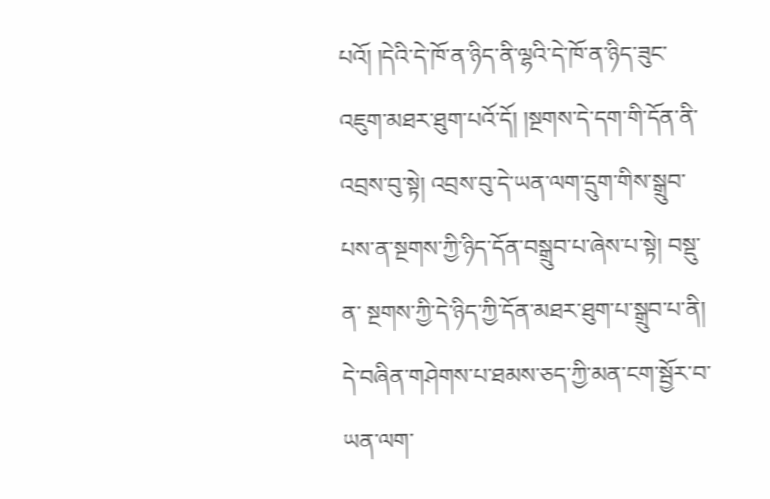པའོ། །དེའི་དེ་ཁོ་ན་ཉིད་ནི་ལྷའི་དེ་ཁོ་ན་ཉིད་ཟུང་འཇུག་མཐར་ཐུག་པའོ་དོ། །སྔགས་དེ་དག་གི་དོན་ནི་འབྲས་བུ་སྟེ། འབྲས་བུ་དེ་ཡན་ལག་དྲུག་གིས་སྒྲུབ་པས་ན་སྔགས་ཀྱི་ཉིད་དོན་བསྒྲུབ་པ་ཞེས་པ་སྟེ། བསྡུ་ན་ སྔགས་ཀྱི་དེ་ཉིད་ཀྱི་དོན་མཐར་ཐུག་པ་སྒྲུབ་པ་ནི། དེ་བཞིན་གཤེགས་པ་ཐམས་ཅད་ཀྱི་མན་ངག་སྦྱོར་བ་ཡན་ལག་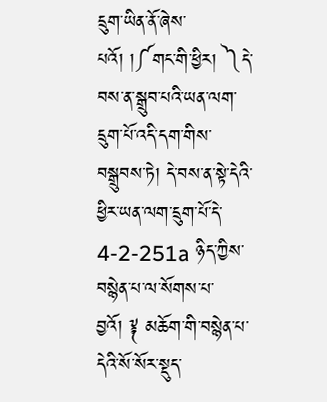དྲུག་ཡིན་ནོ་ཞེས་པའོ། །༼གང་གི་ཕྱིར། ༽དེ་བས་ན་སྒྲུབ་པའི་ཡན་ལག་དྲུག་པོ་འདི་དག་གིས་བསྒྲུབས་ཏེ། དེ་བས་ན་སྟེ་དེའི་ཕྱིར་ཡན་ལག་དྲུག་པོ་དེ་ 4-2-251a ཉིད་ཀྱིས་བསྙེན་པ་ལ་སོགས་པ་བྱའོ། ༈ མཆོག་གི་བསྙེན་པ་དེའི་སོ་སོར་སྡུད་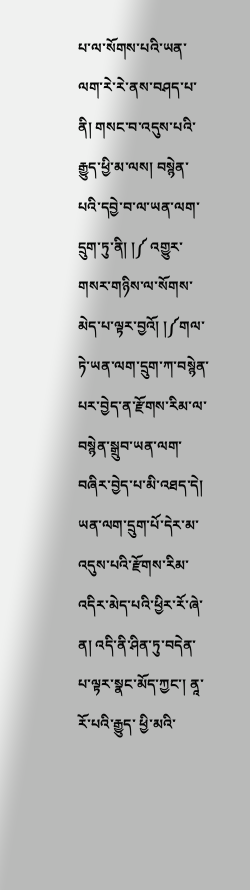པ་ལ་སོགས་པའི་ཡན་ལག་རེ་རེ་ནས་བཤད་པ་ནི། གསང་བ་འདུས་པའི་རྒྱུད་ཕྱི་མ་ལས། བསྙེན་པའི་དབྱེ་བ་ལ་ཡན་ལག་དྲུག་ཏུ་ནི། །༼ འགྱུར་གསར་གཉིས་ལ་སོགས་མེད་པ་ལྟར་བྱའོ། །༼གལ་ཏེ་ཡན་ལག་དྲུག་ཀ་བསྙེན་པར་བྱེད་ན་རྫོགས་རིམ་ལ་བསྙེན་སྒྲུབ་ཡན་ལག་བཞིར་བྱེད་པ་མི་འཐད་དེ། ཡན་ལག་དྲུག་པོ་དེར་མ་འདུས་པའི་རྫོགས་རིམ་འདིར་མེད་པའི་ཕྱིར་རོ་ཞེ་ན། འདི་ནི་ཤིན་ཏུ་བདེན་པ་ལྟར་སྣང་མོད་ཀྱང་། ནཱ་རོ་པའི་རྒྱུད་ ཕྱི་མའི་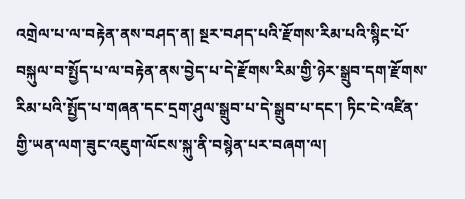འགྲེལ་པ་ལ་བརྟེན་ནས་བཤད་ན། སྔར་བཤད་པའི་རྫོགས་རིམ་པའི་སྙིང་པོ་བསྐུལ་བ་སྤྱོད་པ་ལ་བརྟེན་ནས་བྱེད་པ་དེ་རྫོགས་རིམ་གྱི་ཉེར་སྒྲུབ་དག་རྫོགས་རིམ་པའི་སྤྱོད་པ་གཞན་དང་དྲག་ཤུལ་སྒྲུབ་པ་དེ་སྒྲུབ་པ་དང་། ཏིང་ངེ་འཛིན་གྱི་ཡན་ལག་ཟུང་འཇུག་ལོངས་སྐུ་ནི་བསྙེན་པར་བཞག་ལ།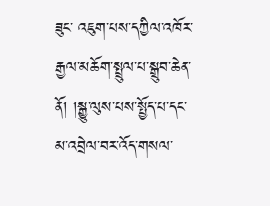ཟུང་ འཇུག་པས་དཀྱིལ་འཁོར་རྒྱལ་མཆོག་སྤྲུལ་པ་སྒྲུབ་ཆེན་ནོ། །སྒྱུ་ལུས་པས་སྤྱོད་པ་དང་མ་འབྲེལ་བར་འོད་གསལ་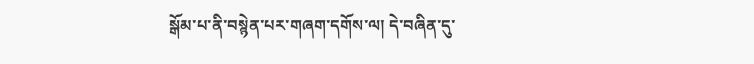སྒོམ་པ་ནི་བསྙེན་པར་གཞག་དགོས་ལ། དེ་བཞིན་དུ་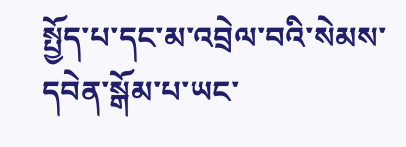སྤྱོད་པ་དང་མ་འབྲེལ་བའི་སེམས་དབེན་སྒོམ་པ་ཡང་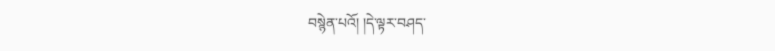བསྙེན་པའོ། །དེ་ལྟར་བཤད་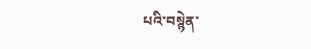པའི་བསྙེན་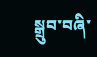སྒྲུབ་བཞི་